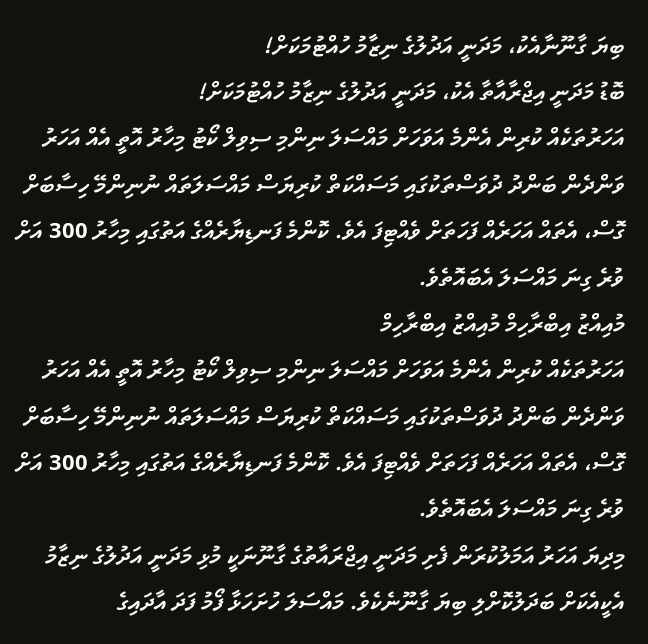ބިޔަ ގާނޫނާއެކު، މަދަނީ އަދުލުގެ ނިޒާމު ހުއްޓުމަކަށް!
ބޮޑު މަދަނީ އިޖްރާއާތާ އެކު، މަދަނީ އަދުލުގެ ނިޒާމު ހުއްޓުމަކަށް!
އަހަރުތަކެއް ކުރިން އެންމެ އަވަހަށް މައްސަލަ ނިންމި ސިވިލް ކޯޓު މިހާރު އޮތީ އެއް އަހަރު ވަންދެން ބަންދު ދުވަސްތަކުގައި މަސައްކަތް ކުރިޔަސް މައްސަލަތައް ނުނިންމޭ ހިސާބަށް ގޮސް، އެތައް އަހަރެއް ފަހަތަށް ވެއްޓިފަ އެވެ. ކޮންމެ ފަނޑިޔާރެއްގެ އަތުގައި މިހާރު 300 އަށް ވުރެ ގިނަ މައްސަލަ އެބައޮތެވެ.
މުއިއްޒު އިބްރާހިމް މުއިއްޒު އިބްރާހިމް
އަހަރުތަކެއް ކުރިން އެންމެ އަވަހަށް މައްސަލަ ނިންމި ސިވިލް ކޯޓު މިހާރު އޮތީ އެއް އަހަރު ވަންދެން ބަންދު ދުވަސްތަކުގައި މަސައްކަތް ކުރިޔަސް މައްސަލަތައް ނުނިންމޭ ހިސާބަށް ގޮސް، އެތައް އަހަރެއް ފަހަތަށް ވެއްޓިފަ އެވެ. ކޮންމެ ފަނޑިޔާރެއްގެ އަތުގައި މިހާރު 300 އަށް ވުރެ ގިނަ މައްސަލަ އެބައޮތެވެ.
މިދިޔަ އަހަރު އަމަލުކުރަން ފެށި މަދަނީ އިޖްރައާތުގެ ގާނޫނަކީ މުޅި މަދަނީ އަދުލުގެ ނިޒާމު އެކީއެކަށް ބަދަލުކޮށްލި ބިޔަ ގާނޫނެކެވެ. މައްސަލަ ހުށަހަޅާ ފޯމު ފަދަ އާދައިގެ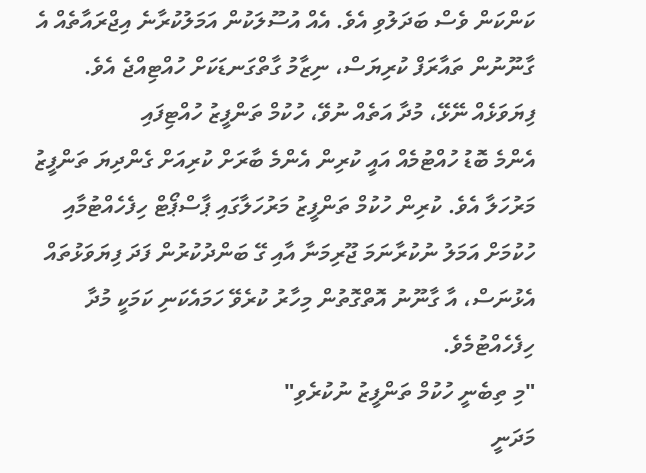ކަންކަން ވެސް ބަދަލުވި އެވެ. އެއް އުސޫލަކުން އަމަލުކުރާނެ އިޖްރައާތެއް އެ ގާނޫނުން ތައާރަފް ކުރިޔަސް، ނިޒާމު ގާތްގަނޑަކަށް ހުއްޓިއްޖެ އެވެ.
ފިޔަވަޅެއް ނޭޅޭ، މުދާ އަތެއް ނުވޭ، ހުކުމް ތަންފީޒު ހުއްޓިފައި
އެންމެ ބޮޑު ހުއްޓުމެއް އައީ ކުރިން އެންމެ ބާރަށް ކުރިއަށް ގެންދިޔަ ތަންފީޒު މަރުހަލާ އެވެ. ކުރިން ހުކުމް ތަންފީޒު މަރުހަލާގައި ޕާސްޕޯޓް ހިފެހެއްޓުމާއި ހުކުމަށް އަމަލު ނުކުރާނަމަ ޖޫރިމަނާ އާއި ގޭ ބަންދުކުރުން ފަދަ ފިޔަވަޅުތައް އެޅުނަސް، އާ ގާނޫނު އޮތްގޮތުން މިހާރު ކުރެވޭ ހަމައެކަނި ކަމަކީ މުދާ ހިފެހެއްޓުމެވެ.
"މި ތިބެނީ ހުކުމް ތަންފީޒު ނުކުރެވި"
މަދަނީ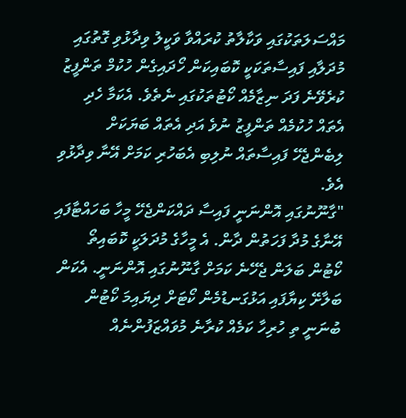މައްސަލަތަކުގައި ވަކާލާތު ކުރައްވާ ވަކީލު ވިދާޅުވި ގޮތުގައި މުދަލާއި ފައިސާތަކަކީ ކޮބައިކަން ހޯދައިގެން ހުކުމް ތަންފީޒު ކުރެވޭނެ ފަދަ ނިޒާމެއް ކޯޓުތަކުގައި ނެތެވެ. އެކަމާ ހެދި އެތައް ހުކުމެއް ތަންފީޒު ނުވެ އަދި އެތައް ބަޔަކަށް ލިބެންޖެހޭ ފައިސާތައް ނުލިބި އެބަހުރި ކަމަށް އޭނާ ވިދާޅުވި އެވެ.
"ގާނޫނުގައި އޮންނަނީ ފައިސާ ދައްކަންޖެހޭ މީހާ ބަހައްޓާފައި އޭނާގެ މުދާ ފަހަތުން ދާން. އެ މީހާގެ މުދަލަކީ ކޮބައިތޯ ކޯޓުން ބަލަން ޖެހޭނެ ކަމަށް ގާނޫނުގައި އޮންނަނީ. އެކަން ބަލާށޭ ކިޔާފައި އަޅުގަނޑުމެން ކޯޓަށް ދިޔައިމަ ކޯޓުން ބުނަނީ ތި ހުރިހާ ކަމެއް ކުރާނެ މުވައްޒަފުންނެއް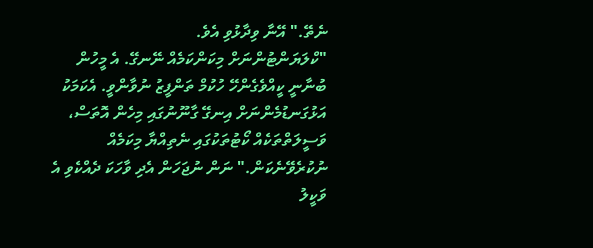ނެތޭ." އޭނާ ވިދާޅުވި އެވެ.
"ކްލަޔަންޓުންނަށް މިކަންކަމެއް ނޭނގޭ. އެ މީހުން ބުނާނީ ކީއްވެގެންހޭ ހުކުމް ތަންފީޒު ނުވާންވީ. އެކަމަކު އަޅުގަނޑުމެންނަށް އިނގޭ ގާނޫނުގައި މިހެން އޮތަސް، ވަސީލަތްތަކެއް ކޯޓުތަކުގައި ނެތިއްޔާ މިކަމެއް ނުކުރެވޭނެކަން." ނަން ނުޖަހަން އެދި ވާހަކަ ދެއްކެވި އެ ވަކީލު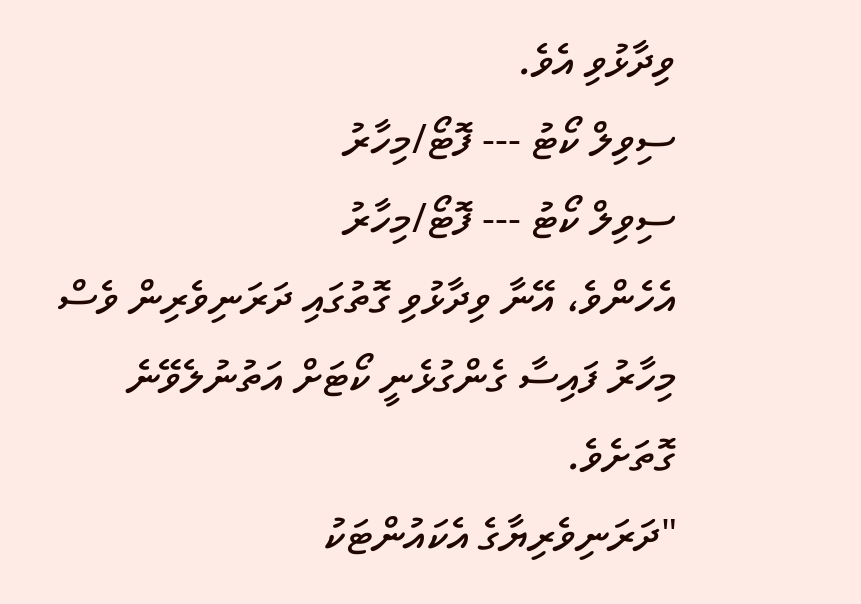ވިދާޅުވި އެވެ.
ސިވިލް ކޯޓު --- ފޮޓޯ/މިހާރު
ސިވިލް ކޯޓު --- ފޮޓޯ/މިހާރު
އެހެންވެ، އޭނާ ވިދާޅުވި ގޮތުގައި ދަރަނިވެރިން ވެސް މިހާރު ފައިސާ ގެންގުޅެނީ ކޯޓަށް އަތުނުލެވޭނެ ގޮތަށެވެ.
"ދަރަނިވެރިޔާގެ އެކައުންޓަކު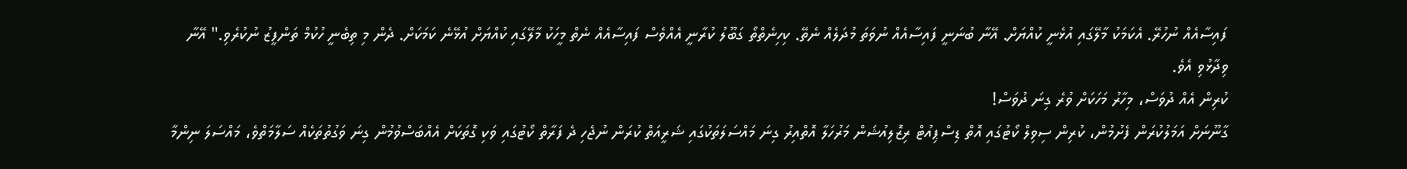ފައިސާއެއް ނުހުރޭ. އެކަމަކު މާލޭގައި އުޅެނީ ކުއްޔަށް. އޭނާ ބުނަނީ ފައިސާއެއް ނުވަތަ މުދަލެއް ނެތޭ. ކިހިނެތްތޯ ގަބޫލު ކުރާނީ އެއްވެސް ފައިސާއެއް ނެތް މީހަކު މާލޭގައި ކުއްޔަށް އުޅޭނެ ކަމަކަށް. ދެން މި ތިބެނީ ހުކުމް ތަންފީޒު ނުކުރެވި." އޭނާ ވިދާޅުވި އެވެ.
ކުރިން އެއް ދުވަސް، މިހާރު މަހަކަށް ވުރެ ގިނަ ދުވަސް!
ގާނޫނަށް އަމަލުކުރަން ފެށުމުން، ކުރިން ސިވިލް ކޯޓުގައި އޮތް ޑިސްޕިއުޓް ރިޒޮލިއުޝަން މަރުހަލާ އޮތްއިރު ގިނަ މައްސަލަތަކުގައި ޝަރީއަތް ކުރަން ނުޖެހި ދެ ފަރާތް ކޯޓުގައި ވަކި ގޮތަކަށް އެއްބަސްވުމުން ގިނަ ވަގުތުތަކެއް ސަލާމަތްވެ، މައްސަލަ ނިންމާ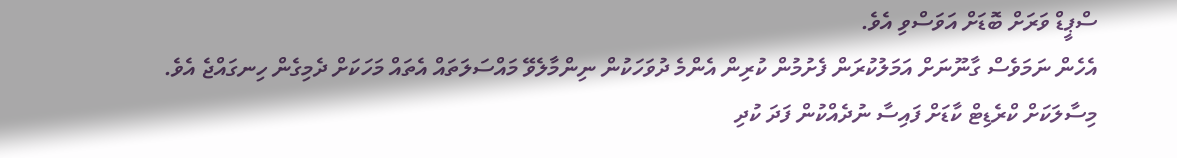ސްޕީޑް ވަރަށް ބޮޑަށް އަވަސްވި އެވެ.
އެހެން ނަމަވެސް ގާނޫނަށް އަމަލުކުރަން ފެށުމުން ކުރިން އެންމެ ދުވަހަކުން ނިންމާލެވޭ މައްސަލަތައް އެތައް މަހަކަށް ދެމިގެން ހިނގައްޖެ އެވެ. މިސާލަކަށް ކްރެޑިޓް ކާޑަށް ފައިސާ ނުދެއްކުން ފަދަ ކުދި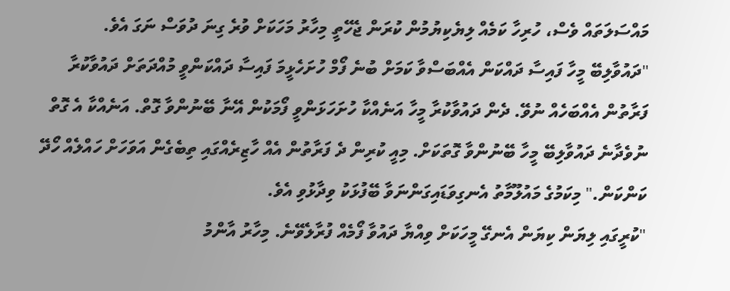މައްސަލަތައް ވެސް، ހުރިހާ ކަމެއް ލިޔެކިޔުމުން ކުރަން ޖެހޭތީ މިހާރު މަހަކަށް ވުރެ ގިނަ ދުވަސް ނަގަ އެވެ.
"ދައުވާލިބޭ މީހާ ފައިސާ ދައްކަން އެއްބަސްވާ ކަމަށް ބުނެ ފޯމް ހުށަހެޅީމަ ފައިސާ ދައްކަންވީ މުއްދަތަށް ދައުވާކުރާ ފަރާތުން އެއްބަހެއް ނުވޭ. ދެން ދައުވާކުރާ މީހާ އަނެއްކާ ހުށަހަޅަންވީ ފޯމަކުން އޭނާ ބޭނުންވާ ގޮތް. އަނެއްކާ އެ ގޮތް ނުވެދާނެ ދައުވާލިބޭ މީހާ ބޭނުންވާ ގޮތަކަށް. މިއީ ކުރިން ދެ ފަރާތުން އެއް ހާޒިރެއްގައި ތިބެގެން އަވަހަށް ހައްލެއް ހޯދޭ ކަންކަން." މިކަމުގެ މައުލޫމާތު އެނގިވަޑައިގަންނަވާ ބޭފުޅަކު ވިދާޅުވި އެވެ.
"ކުރީގައި ލިޔަން ކިޔަން އެނގޭ މީހަކަށް ވިއްޔާ ދައުވާ ފޯމެއް ފުރާލެވޭނެ. މިހާރު އާންމު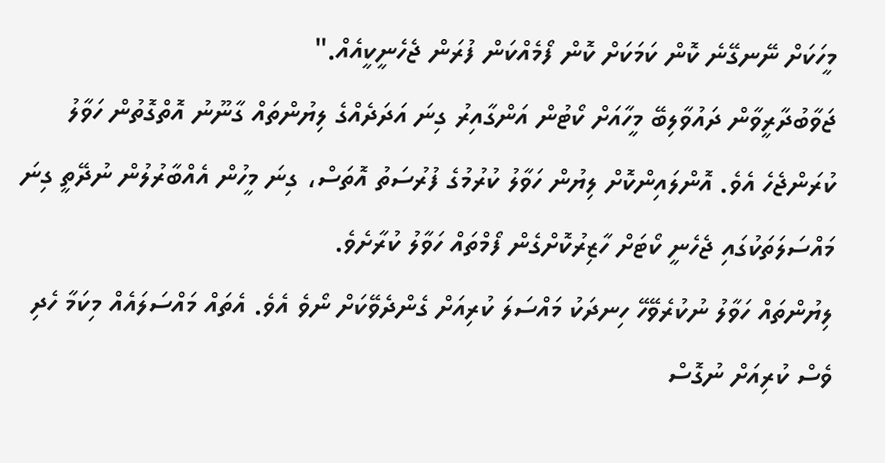މީހަކަށް ނޭނގޭނެ ކޮން ކަމަކަށް ކޮން ފޯމެއްކަން ފުރަން ޖެހެނީކީއެއް."
ޖަވާބުދާރީވާން ދައުވާލިބޭ މީހާއަށް ކޯޓުން އަންގާއިރު ގިނަ އަދަދެއްގެ ލިޔުންތައް ގާނޫނު އޮތްގޮތުން ހަވާލު ކުރަންޖެހެ އެވެ. އޮންލައިންކޮށް ލިޔުން ހަވާލު ކުރުމުގެ ފުރުސަތު އޮތަސް، ގިނަ މީހުން އެއްބާރުލުން ނުދޭތީ ގިނަ މައްސަލަތަކުގައި ޖެހެނީ ކޯޓަށް ހާޒިރުކޮށްގެން ފޯމްތައް ހަވާލު ކުރާށެވެ.
ލިޔުންތައް ހަވާލު ނުކުރެވޭހޭ ހިނދަކު މައްސަލަ ކުރިއަށް ގެންދެވޭކަށް ނޯވެ އެވެ. އެތައް މައްސަލައެއް މިކަމާ ހެދި ވެސް ކުރިއަށް ނުގޮސް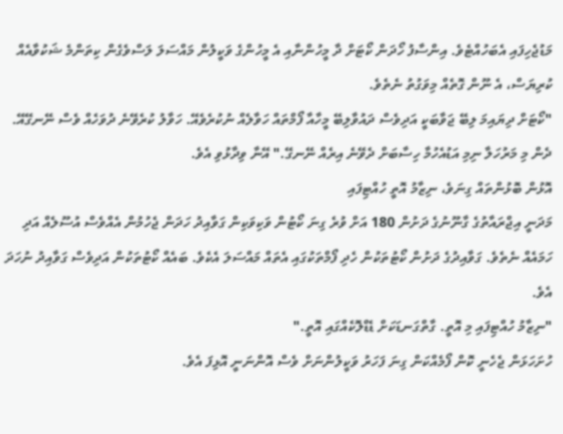މަޑުޖެހިފައި އެބަހުއްޓެވެ. އިންސާފު ހޯދަން ކޯޓަށް ދާ މީހުންނާއި އެ މީހުންގެ ވަކީލުން މައްސަލަ ލަސްވެގެން ކިތަންމެ ޝަކުވާއެއް ކުރިޔަސް، އެ ނޫން ގޮތެއް މިވަގުތު ނެތެވެ.
"ކޯޓަށް ދިޔައިމަ ލިބޭ ޖަވާބަކީ އަދިވެސް ދައުވާލިބޭ މީހާއާ ފޯމްތައް ހަވާލެއް ނުކުރެވެއޭ. ހަވާލު ކުރެވޭނެ ދުވަހެއް ވެސް ނޭނގޭއޭ. ދެން މި މަރުހަލާ ނިމި އަޑުއެހުމާ ހިސާބަށް ދެވޭނެ އިރެއް ނޭނގޭ." އޭނާ ވިދާޅުވި އެވެ.
އޮޅުން ބޮޅުންތައް ގިނަވެ، ނިޒާމު އޮތީ ހުއްޓިފައި
މަދަނީ އިޖްރައާތުގެ ގާނޫނުގެ ދަށުން 180 އަށް ވުރެ ގިނަ ކޯޓުން ވަކިވަކިން ގަވާއިދު ހަދަން ޖެހުމުން އެއްވެސް އުސޫލެއް އަދި ހަމައެއް ނެތެވެ. ގަވާއިދުގެ ދަށުން ކޯޓުތަކުން ހެދި ފޯމްތަކުގައި އެތައް މައްސަލަ އެކެވެ. ބައެއް ކޯޓުތަކުން އަދިވެސް ގަވާއިދު ނުހަދަ އެވެ.
"ނިޒާމު ހުއްޓިފައި މި އޮތީ. ގާތްގަނޑަކަށް ޑެޑްލޮކެއްގައި އޮތީ."
ހުށަހަޅަން ޖެހެނީ ކޮން ފޯމެއްކަން ގިނަ ފަހަރު ވަކީލުންނަށް ވެސް އޮންނަނީ އޮޅިފަ އެވެ.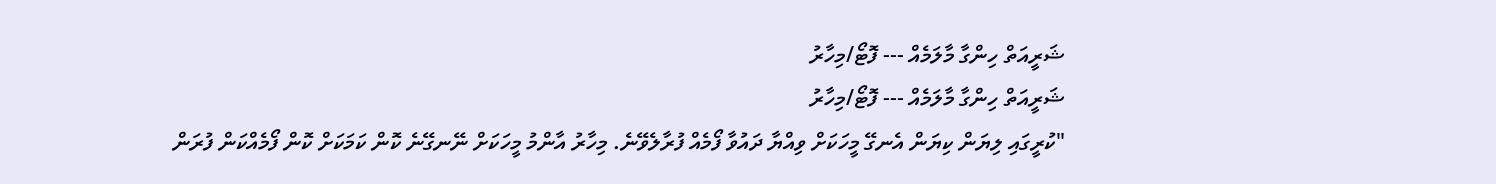ޝަރީއަތް ހިންގާ މާލަމެއް --- ފޮޓޯ/މިހާރު
ޝަރީއަތް ހިންގާ މާލަމެއް --- ފޮޓޯ/މިހާރު
"ކުރީގައި ލިޔަން ކިޔަން އެނގޭ މީހަކަށް ވިއްޔާ ދައުވާ ފޯމެއް ފުރާލެވޭނެ. މިހާރު އާންމު މީހަކަށް ނޭނގޭނެ ކޮން ކަމަކަށް ކޮން ފޯމެއްކަން ފުރަން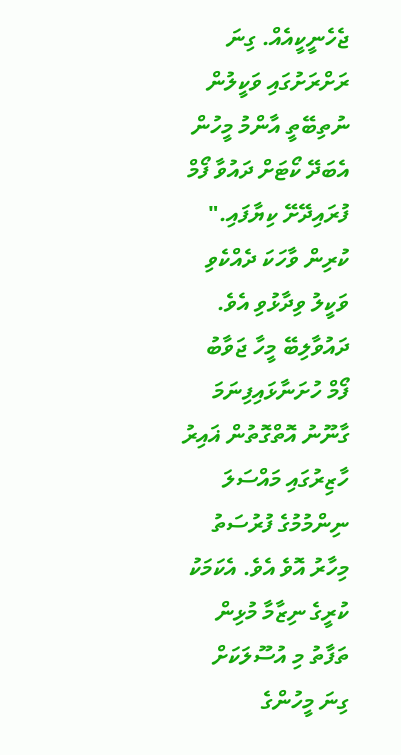ޖެހެނީކީއެއް. ގިނަ ރަށްރަށުގައި ވަކީލުން ނުތިބޭތީ އާންމު މީހުން އެބަދޭ ކޯޓަށް ދައުވާ ފޯމް ފުރައިދޭށޭ ކިޔާފައި." ކުރިން ވާހަކަ ދެއްކެވި ވަކީލު ވިދާޅުވި އެވެ.
ދައުވާލިބޭ މީހާ ޖަވާބު ފޯމް ހުށަނާޅައިފިނަމަ ގާނޫނު އޮތްގޮތުން ޣައިރު ހާޒިރުގައި މައްސަލަ ނިންމުމުގެ ފުރުސަތު މިހާރު އޮވެ އެވެ. އެކަމަކު ކުރީގެ ނިޒާމާ މުޅިން ތަފާތު މި އުސޫލަކަށް ގިނަ މީހުންގެ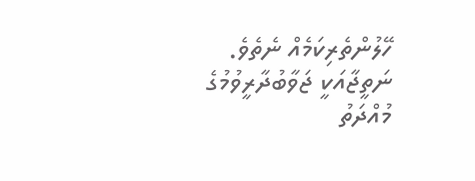ހޭލުންތެރިކަމެއް ނެތެވެ. ނަތީޖާއަކީ ޖަވާބުދާރީވުމުގެ މުއްދަތު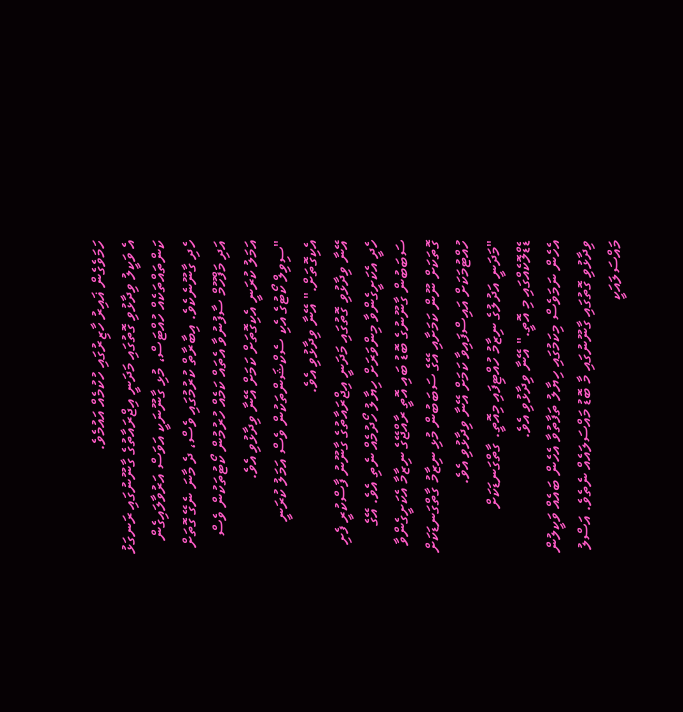ހަމަވެގެން ޣައިރު ހާޒިރުގައި ހުކުމެއް އައުމެވެ.
އެ ވަކީލު ވިދާޅުވި ގޮތުގައި މަދަނީ އިޖްރައާތުގެ ގާނޫނުގައި ރަނގަޅު ކަންތައްތަކެއް ހުއްޓަސް، މުޅި ގާނޫނަކީ އަވަސް އަރުވާލައިގެން ހެދި ގާނޫނެކެވެ. އިބާރާތް ކުރުމުގައި ވެސް، ދެ މާނަ ނެގޭ ގޮތަށް އަދި މަފްހޫމް ސާފުނުވާ އެތައް ކަމެއް ހުރުމުން ކޯޓުތަކުން ވެސް އަމަލު ކުރަނީ އެކިގޮތަށް ކަމަށް އޭނާ ވިދާޅުވި އެވެ.
"ސިވިލް ކޯޓުގެ އެކި ސެކްޝަންތަކުން ވެސް އަމަލު ކުރަނީ އެކިގޮތަށް." އޭނާ ވިދާޅުވި އެވެ.
އޭނާ ވިދާޅުވި ގޮތުގައި މަދަނީ އިޖްރައާތުގެ ގާނޫނު ފާސްކުރީ ފެށި ހެދީ އެކަށީގެންވާ މިންވަރަށް ހިޔާލު ހޯދުމެއް ނެތި އެވެ. އޭގެ ސަބަބުން ގާނޫނުގެ ބޮޑު ބައި އޮތީ ރާއްޖޭގެ ނިޒާމާ އެކަށީގެންވާ ގޮތަކަށް ނޫން ކަމަށާއި އޭގެ ސަބަބުން މުޅި ނިޒާމު ގާތްގަނޑަކަށް ހުއްޓުމަކަށް އައިސްފައިވާ ކަމަށް އޭނާ ވިދާޅުވި އެވެ.
"މަދަނީ އަދުލުގެ ނިޒާމު ހުއްޓިފައި މިއޮތީ. ގާތްގަނޑަކަށް ޑެޑްލޮކެއްގައި މި އޮތީ." އޭނާ ވިދާޅުވި އެވެ.
އެހެން ނަމަވެސް މިކަމުގައި ހިޔާލު ތަފާތުވާ އެހެން ބައެއް ވަކީލުން ވިދާޅުވި ގޮތުގައި ގާނޫނުގައި މާ ބޮޑު މައްސަލައެއް ނެތެވެ. އަސްލު މައްސަލައަކީ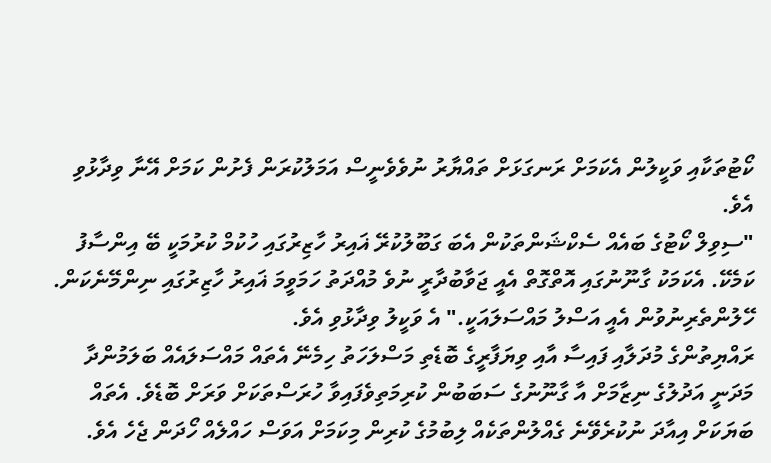ކޯޓުތަކާއި ވަކީލުން އެކަމަށް ރަނގަޅަށް ތައްޔާރު ނުވެވެނީސް އަމަލުކުރަން ފެށުން ކަމަށް އޭނާ ވިދާޅުވި އެވެ.
"ސިވިލް ކޯޓުގެ ބައެއް ސެކްޝަންތަކުން އެބަ ގަބޫލުކުރޭ ޣައިރު ހާޒިރުގައި ހުކުމް ކުރުމަކީ ބޭ އިންސާފު ކަމެކޭ. އެކަމަކު ގާނޫނުގައި އޮތްގޮތް އެއީ ޖަވާބުދާރީ ނުވެ މުއްދަތު ހަމަވީމަ ޣައިރު ހާޒިރުގައި ނިންމޭނެކަން. ހޭލުންތެރިނުވުން އެއީ އަސްލު މައްސަލައަކީ." އެ ވަކީލު ވިދާޅުވި އެވެ.
ރައްޔިތުންގެ މުދަލާއި ފައިސާ އާއި ވިޔަފާރީގެ ބޮޑެތި މަސްލަހަތު ހިމެނޭ އެތައް މައްސަލައެއް ބަލަމުންދާ މަދަނީ އަދުލުގެ ނިޒާމަށް އާ ގާނޫނުގެ ސަބަބުން ކުރިމަތިވެފައިވާ ހުރަސްތަކަށް ވަރަށް ބޮޑެވެ. އެތައް ބަޔަކަށް އިއާދަ ނުކުރެވޭނެ ގެއްލުންތަކެއް ލިބުމުގެ ކުރިން މިކަމަށް އަވަސް ހައްލެއް ހޯދަން ޖެހެ އެވެ.